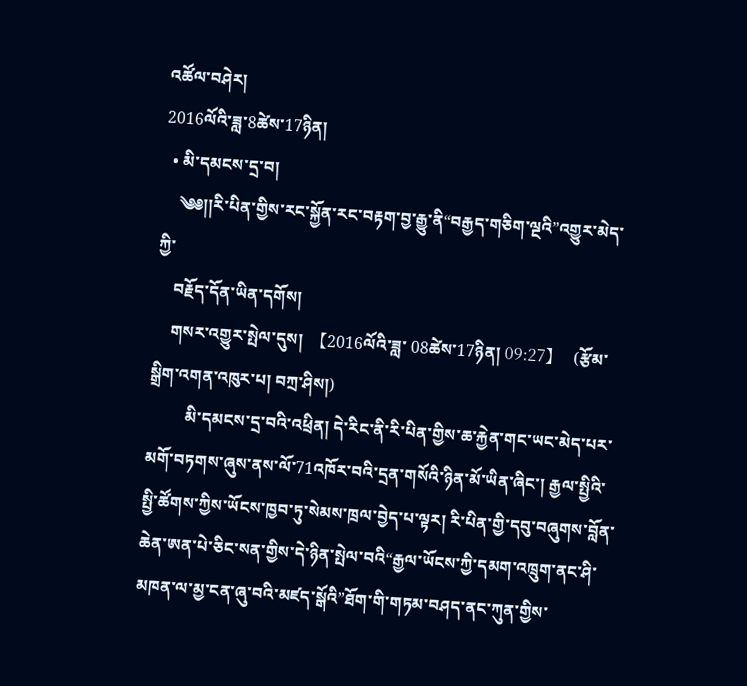འཚོལ་བཤེར།
2016ལོའི་ཟླ་8ཚེས་17ཉིན།
  • མི་དམངས་དྲ་བ།
    ༄༅།།རི་པིན་གྱིས་རང་སྐྱོན་རང་བརྟག་བྱ་རྒྱུ་ནི“བརྒྱད་གཅིག་ལྔའི”འགྱུར་མེད་ཀྱི་
    བརྗོད་དོན་ཡིན་དགོས།
    གསར་འགྱུར་སྤེལ་དུས།  【2016ལོའི་ཟླ་ 08ཚེས་17ཉིན། 09:27】   (རྩོམ་སྒྲིག་འགན་འཁུར་པ། བཀྲ་ཤིས།)
         མི་དམངས་དྲ་བའི་འཕྲིན། དེ་རིང་ནི་རི་པིན་གྱིས་ཆ་རྐྱེན་གང་ཡང་མེད་པར་མགོ་བཏགས་ཞུས་ནས་ལོ་71འཁོར་བའི་དྲན་གསོའི་ཉིན་མོ་ཡིན་ཞིང་། རྒྱལ་སྤྱིའི་སྤྱི་ཚོགས་ཀྱིས་ཡོངས་ཁྱབ་ཏུ་སེམས་ཁྲལ་བྱེད་པ་ལྟར། རི་པིན་གྱི་དབུ་བཞུགས་བློན་ཆེན་ཨན་པེ་ཅིང་སན་གྱིས་དེ་ཉིན་སྤེལ་བའི“རྒྱལ་ཡོངས་ཀྱི་དམག་འཁྲུག་ནང་ཤི་མཁན་ལ་མྱ་ངན་ཞུ་བའི་མཛད་སྒོའི”ཐོག་གི་གཏམ་བཤད་ནང་ཀུན་གྱིས་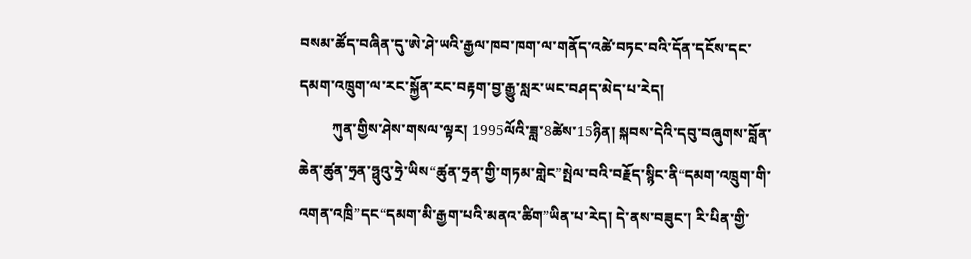བསམ་ཚོད་བཞིན་དུ་ཨེ་ཤེ་ཡའི་རྒྱལ་ཁབ་ཁག་ལ་གནོད་འཚེ་བཏང་བའི་དོན་དངོས་དང་དམག་འཁྲུག་ལ་རང་སྐྱོན་རང་བརྟག་བྱ་རྒྱུ་སླར་ཡང་བཤད་མེད་པ་རེད།
         ཀུན་གྱིས་ཤེས་གསལ་ལྟར། 1995ལོའི་ཟླ་8ཚེས་15ཉིན། སྐབས་དེའི་དབུ་བཞུགས་བློན་ཆེན་ཚུན་ཧྲན་ཧྥུའུ་ཧྲེ་ཡིས“ཚུན་ཧྲན་གྱི་གཏམ་གླེང”སྤེལ་བའི་བརྗོད་སྙིང་ནི“དམག་འཁྲུག་གི་འགན་འཁྲི”དང“དམག་མི་རྒྱག་པའི་མནའ་ཚིག”ཡིན་པ་རེད། དེ་ནས་བཟུང་། རི་པིན་གྱི་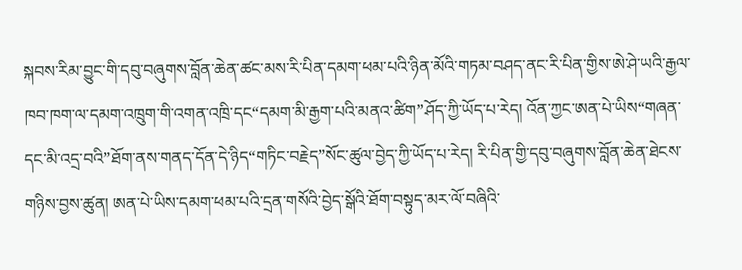སྐབས་རིམ་བྱུང་གི་དབུ་བཞུགས་བློན་ཆེན་ཚང་མས་རི་པིན་དམག་ཕམ་པའི་ཉིན་མོའི་གཏམ་བཤད་ནང་རི་པིན་གྱིས་ཨེ་ཤེ་ཡའི་རྒྱལ་ཁབ་ཁག་ལ་དམག་འཁྲུག་གི་འགན་འཁྲི་དང“དམག་མི་རྒྱག་པའི་མནའ་ཚིག”ཤོད་ཀྱི་ཡོད་པ་རེད། འོན་ཀྱང་ཨན་པེ་ཡིས“གཞན་དང་མི་འདྲ་བའི”ཐོག་ནས་གནད་དོན་དེ་ཉིད“གཏིང་བརྗེད”སོང་ཚུལ་བྱེད་ཀྱི་ཡོད་པ་རེད། རི་པིན་གྱི་དབུ་བཞུགས་བློན་ཆེན་ཐེངས་གཉིས་བྱས་ཚུན། ཨན་པེ་ཡིས་དམག་ཕམ་པའི་དྲན་གསོའི་བྱེད་སྒོའི་ཐོག་བསྟུད་མར་ལོ་བཞིའི་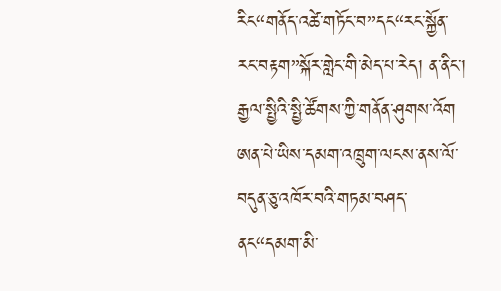རིང“གནོད་འཚེ་གཏོང་བ”དང“རང་སྐྱོན་རང་བརྟག”སྐོར་གླེང་གི་མེད་པ་རེད། ན་ནིང་། རྒྱལ་སྤྱིའི་སྤྱི་ཚོགས་ཀྱི་གནོན་ཤུགས་འོག ཨན་པེ་ཡིས་དམག་འཁྲུག་ལངས་ནས་ལོ་བདུན་ཅུ་འཁོར་བའི་གཏམ་བཤད་ནང“དམག་མི་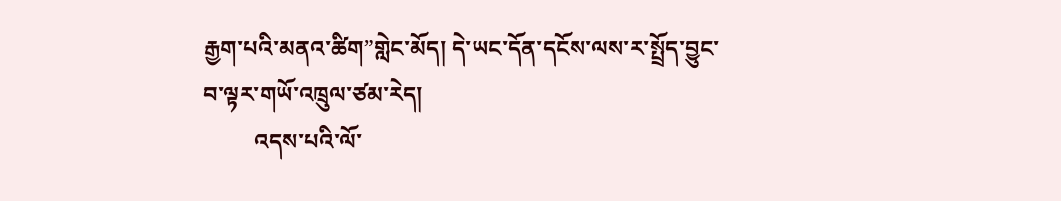རྒྱག་པའི་མནའ་ཚིག”གླེང་མོད། དེ་ཡང་དོན་དངོས་ལས་ར་སྤྲོད་བྱུང་བ་ལྟར་གཡོ་འཁྲུལ་ཙམ་རེད།
         འདས་པའི་ལོ་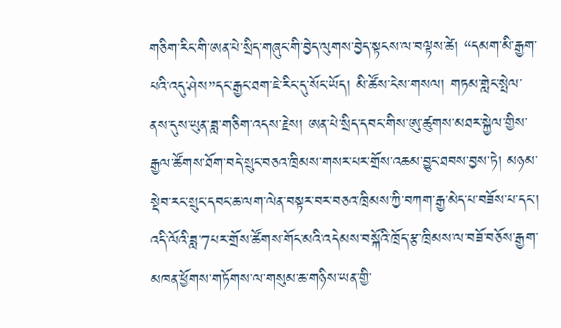གཅིག་རིང་གི་ཨན་པེ་སྲིད་གཞུང་གི་བྱེད་ལུགས་བྱེད་སྟངས་ལ་བལྟས་ཚེ། “དམག་མི་རྒྱག་པའི་འདུ་ཤེས”དང་རྒྱང་ཐག་ཇེ་རིང་དུ་སོང་ཡོད། མི་ཚོས་ངེས་གསལ། གཏམ་གླེང་སྤེལ་ནས་དུས་ཡུན་ཟླ་གཅིག་འདས་རྗེས། ཨན་པེ་སྲིད་དབང་གིས་ཨུ་ཚུགས་མཐར་སྐྱེལ་གྱིས་རྒྱལ་ཚོགས་ཐོག་བདེ་སྲུང་བཅའ་ཁྲིམས་གསར་པར་གྲོས་འཆམ་བྱུང་ཐབས་བྱས་ཏེ། མཉམ་སྡེབ་རང་སྲུང་དབང་ཆ་ལག་ལེན་བསྟར་བར་བཅའ་ཁྲིམས་ཀྱི་བཀག་རྒྱ་མེད་པ་བཟོས་པ་དང་། འདི་ལོའི་ཟླ་7པར་གྲོས་ཚོགས་གོང་མའི་འདེམས་བསྐོའི་ཁྲོད་རྩ་ཁྲིམས་ལ་བཟོ་བཅོས་རྒྱག་མཁན་ཕྱོགས་གཏོགས་ལ་གསུམ་ཆ་གཉིས་ཡན་གྱི་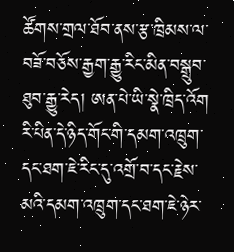ཚོགས་གྲལ་ཐོབ་ནས་རྩ་ཁྲིམས་ལ་བཟོ་བཅོས་རྒྱག་རྒྱུ་རིང་མིན་བསྒྲུབ་ཐུབ་རྒྱུ་རེད། ཨན་པེ་ཡི་སྣེ་ཁྲིད་འོག རི་པིན་དེ་ཉིད་གོང་གི་དམག་འཁྲུག་དང་ཐག་ཇེ་རིང་དུ་འགྲོ་བ་དང་རྗེས་མའི་དམག་འཁྲུག་དང་ཐག་ཇེ་ཉེར་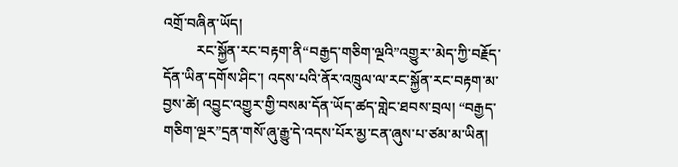འགྲོ་བཞིན་ཡོད།
         རང་སྐྱོན་རང་བརྟག་ནི“བརྒྱད་གཅིག་ལྔའི”འགྱུར་་མེད་ཀྱི་བརྗོད་དོན་ཡིན་དགོས་ཤིང་། འདས་པའི་ནོར་འཁྲུལ་ལ་རང་སྐྱོན་རང་བརྟག་མ་བྱས་ཚེ། འབྱུང་འགྱུར་གྱི་བསམ་དོན་ཡོད་ཚད་གླེང་ཐབས་བྲལ། “བརྒྱད་གཅིག་ལྔར”དྲན་གསོ་ཞུ་རྒྱུ་དེ་འདས་པོར་མྱ་ངན་ཞུས་པ་ཙམ་མ་ཡིན།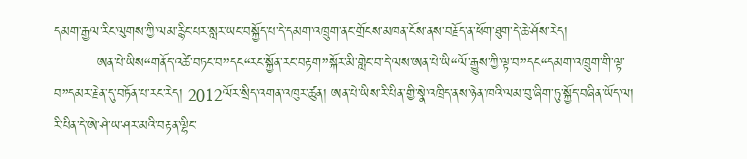དམག་རྒྱལ་རིང་ལུགས་ཀྱི་ལམ་རྙིང་པར་སླར་ཡང་བསྐྱོད་པ་དེ་དམག་འཁྲུག་ནང་གྲོངས་མཁན་ངོས་ནས་བརྗོད་ན་ཕོག་ཐུག་དེ་ཆེ་ཤོས་རེད།
         ཨན་པེ་ཡིས“གནོད་འཚེ་བཏང་བ”དང“རང་སྐྱོན་རང་བརྟག”སྐོར་མི་གླེང་བ་དེ་ལས་ཨན་པེ་ཡི“ལོ་རྒྱུས་ཀྱི་ལྟ་བ”དང“དམག་འཁྲུག་གི་ལྟ་བ”དམར་རྗེན་དུ་བཏོན་པ་རང་རེད། 2012ལོར་སྲིད་འགན་འཁུར་ཚུན། ཨན་པེ་ཡིས་རི་པིན་གྱི་སྣེ་འཁྲིད་ནས་ཉེན་ཁའི་ལམ་བུ་ཞིག་ཏུ་སྐྱོད་བཞིན་ཡོད་ལ། རི་པིན་དེ་ཨེ་ཤེ་ཡ་ཤར་མའི་བརྟན་ལྷིང་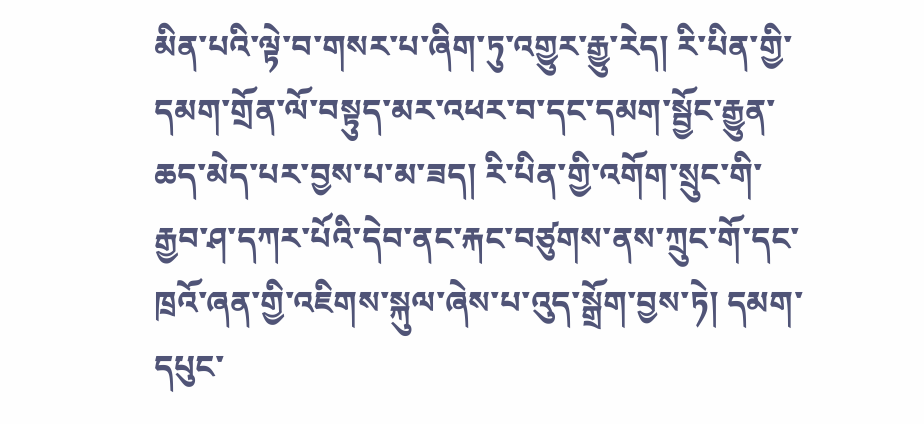མིན་པའི་ལྟེ་བ་གསར་པ་ཞིག་ཏུ་འགྱུར་རྒྱུ་རེད། རི་པིན་གྱི་དམག་གྲོན་ལོ་བསྟུད་མར་འཕར་བ་དང་དམག་སྦྱོང་རྒྱུན་ཆད་མེད་པར་བྱས་པ་མ་ཟད། རི་པིན་གྱི་འགོག་སྲུང་གི་རྒྱབ་ཤ་དཀར་པོའི་དེབ་ནང་རྐང་བཙུགས་ནས་ཀྲུང་གོ་དང་ཁྲའོ་ཞན་གྱི་འཇིགས་སྐུལ་ཞེས་པ་འུད་སྒྲོག་བྱས་ཏེ། དམག་དཔུང་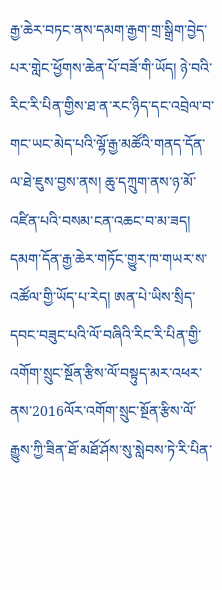རྒྱ་ཆེར་བཏང་ནས་དམག་རྒྱག་གྲ་སྒྲིག་བྱེད་པར་གླེང་ཕྱོགས་ཆེན་པོ་བཟོ་གི་ཡོད། ཉེ་བའི་རིང་རི་པིན་གྱིས་ཐ་ན་རང་ཉིད་དང་འབྲེལ་བ་གང་ཡང་མེད་པའི་ལྷོ་རྒྱ་མཚོའི་གནད་དོན་ལ་ཐེ་ཇུས་བྱས་ནས། ཆུ་དཀྲུག་ནས་ཉ་མོ་འཛིན་པའི་བསམ་ངན་འཆང་བ་མ་ཟད། དམག་དོན་རྒྱ་ཆེར་གཏོང་གྱུར་ཁ་གཡར་ས་འཚོལ་གྱི་ཡོད་པ་རེད། ཨན་པེ་ཡིས་སྲིད་དབང་བཟུང་པའི་ལོ་བཞིའི་རིང་རི་པིན་གྱི་འགོག་སྲུང་སྔོན་རྩིས་ལོ་བསྟུད་མར་འཕར་ནས་2016ལོར་འགོག་སྲུང་སྔོན་རྩིས་ལོ་རྒྱུས་ཀྱི་ཟིན་ཐོ་མཐོ་ཤོས་སུ་སླེབས་ཏེ་རི་པིན་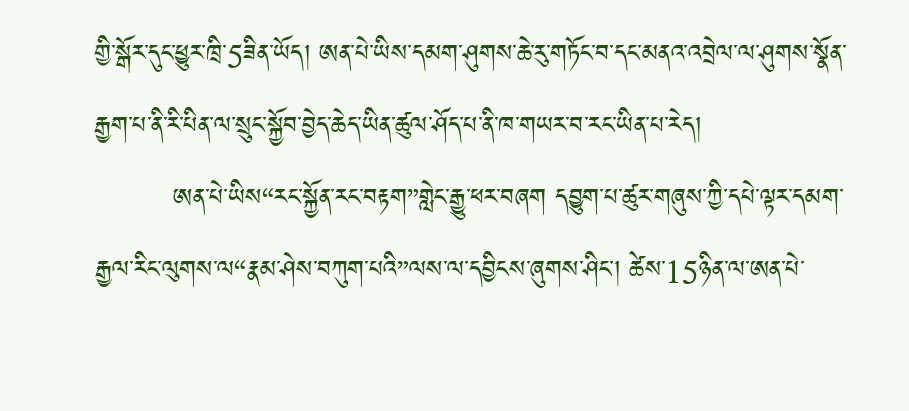གྱི་སྒོར་དུང་ཕྱུར་ཁྲི་5ཟིན་ཡོད། ཨན་པེ་ཡིས་དམག་ཤུགས་ཆེ་རུ་གཏོང་བ་དང་མནའ་འབྲེལ་ལ་ཤུགས་སྣོན་རྒྱག་པ་ནི་རི་པིན་ལ་སྲུང་སྐྱོབ་བྱེད་ཆེད་ཡིན་ཚུལ་ཤོད་པ་ནི་ཁ་གཡར་བ་རང་ཡིན་པ་རེད།
         ཨན་པེ་ཡིས“རང་སྐྱོན་རང་བརྟག”གླེང་རྒྱུ་ཕར་བཞག དབྱུག་པ་ཚུར་གཞུས་ཀྱི་དཔེ་ལྟར་དམག་རྒྱལ་རིང་ལུགས་ལ“རྣམ་ཤེས་བཀུག་པའི”ལས་ལ་དབྱིངས་ཞུགས་ཤིང་། ཚེས་15ཉིན་ལ་ཨན་པེ་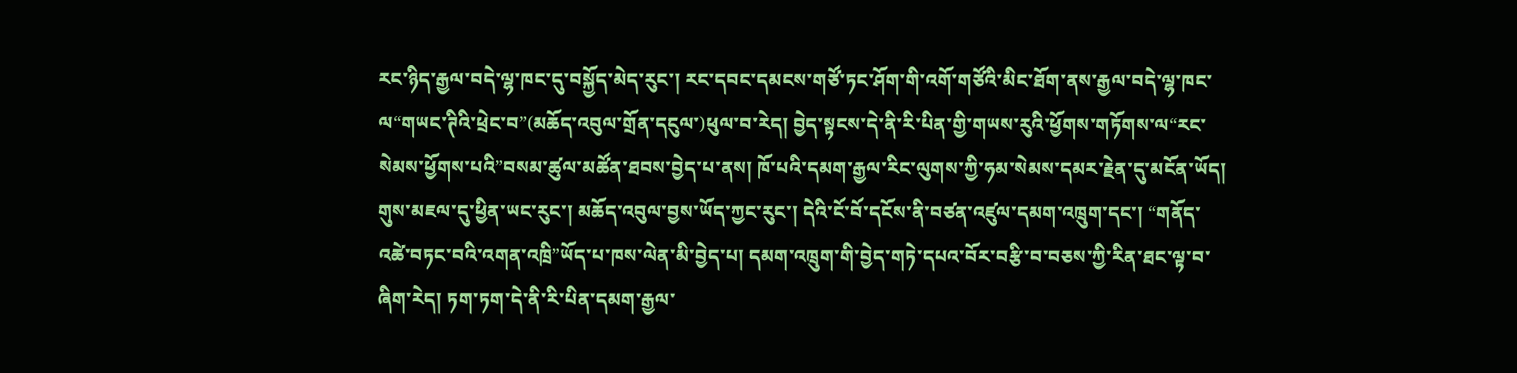རང་ཉིད་རྒྱལ་བདེ་ལྷ་ཁང་དུ་བསྐྱོད་མེད་རུང་། རང་དབང་དམངས་གཙོ་ཏང་ཤོག་གི་འགོ་གཙོའི་མིང་ཐོག་ནས་རྒྱལ་བདེ་ལྷ་ཁང་ལ“གཡང་ཊིའི་ཕྲེང་བ”(མཆོད་འབུལ་གྲོན་དངུལ་)ཕུལ་བ་རེད། བྱེད་སྟངས་དེ་ནི་རི་པིན་གྱི་གཡས་རུའི་ཕྱོགས་གཏོགས་ལ“རང་སེམས་ཕྱོགས་པའི”བསམ་ཚུལ་མཚོན་ཐབས་བྱེད་པ་ནས། ཁོ་པའི་དམག་རྒྱལ་རིང་ལུགས་ཀྱི་ཧམ་སེམས་དམར་རྗེན་དུ་མངོན་ཡོད། གུས་མཇལ་དུ་ཕྱིན་ཡང་རུང་། མཆོད་འབུལ་བྱས་ཡོད་ཀྱང་རུང་། དེའི་ངོ་བོ་དངོས་ནི་བཙན་འཛུལ་དམག་འཁྲུག་དང་། “གནོད་འཚེ་བཏང་བའི་འགན་འཁྲི”ཡོད་པ་ཁས་ལེན་མི་བྱེད་པ། དམག་འཁྲུག་གི་བྱེད་གཏེ་དཔའ་བོར་བརྩི་བ་བཅས་ཀྱི་རིན་ཐང་ལྟ་བ་ཞིག་རེད། ཏག་ཏག་དེ་ནི་རི་པིན་དམག་རྒྱལ་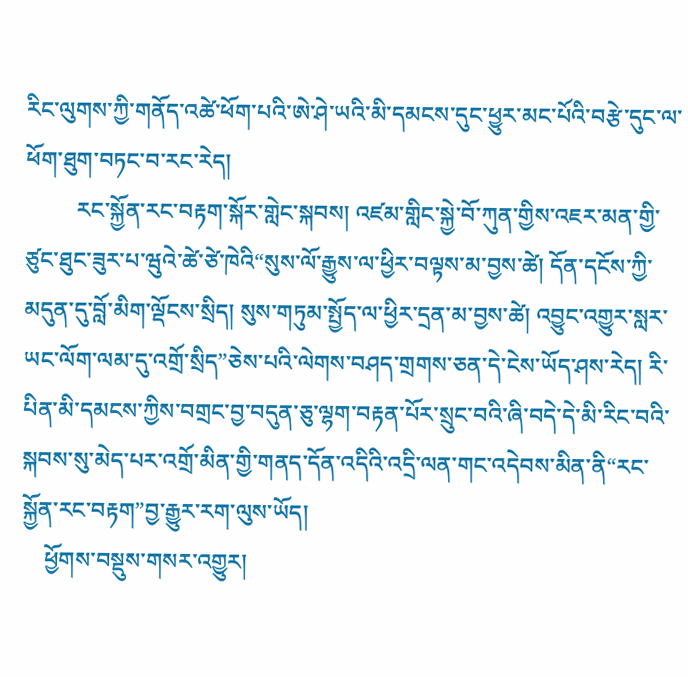རིང་ལུགས་ཀྱི་གནོད་འཚེ་ཕོག་པའི་ཨེ་ཤེ་ཡའི་མི་དམངས་དུང་ཕྱུར་མང་པོའི་བརྩེ་དུང་ལ་ཕོག་ཐུག་བཏང་བ་རང་རེད།
         རང་སྐྱོན་རང་བརྟག་སྐོར་གླེང་སྐབས། འཛམ་གླིང་སྐྱེ་བོ་ཀུན་གྱིས་འཇར་མན་གྱི་ཙུང་ཐུང་ཟུར་པ་ཝུའེ་ཚེ་ཙེ་ཁེའི“སུས་ལོ་རྒྱུས་ལ་ཕྱིར་བལྟས་མ་བྱས་ཚེ། དོན་དངོས་ཀྱི་མདུན་དུ་བློ་མིག་ལྡོངས་སྲིད། སུས་གཏུམ་སྤྱོད་ལ་ཕྱིར་དྲན་མ་བྱས་ཚེ། འབྱུང་འགྱུར་སླར་ཡང་ལོག་ལམ་དུ་འགྲོ་སྲིད”ཅེས་པའི་ལེགས་བཤད་གྲགས་ཅན་དེ་ངེས་ཡོད་ཤས་རེད། རི་པིན་མི་དམངས་ཀྱིས་བགྲང་བྱ་བདུན་ཅུ་ལྷག་བརྟན་པོར་སྲུང་བའི་ཞི་བདེ་དེ་མི་རིང་བའི་སྐབས་སུ་མེད་པར་འགྲོ་མིན་གྱི་གནད་དོན་འདིའི་འདྲི་ལན་གང་འདེབས་མིན་ནི“རང་སྐྱོན་རང་བརྟག”བྱ་རྒྱུར་རག་ལུས་ཡོད།
    ཕྱོགས་བསྡུས་གསར་འགྱུར།